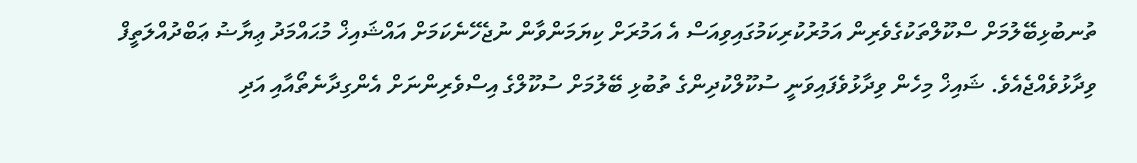ތުނބުޅިބޭލުމަށް ސްކޫލްތަކުގެވެރިން އަމުރުކުރިކަމުގައިވިއަސް އެ އަމުރަށް ކިޔަމަންވާން ނުޖެހޭނެކަމަށް އައްޝައިޚް މުޙައްމަދު ޢިޔާޟު ޢަބްދުއްލަތީފް ވިދާޅުވެއްޖެއެވެ. ޝައިޚް މިހެން ވިދާޅުވެފައިވަނީ ސުކޫލްކުދިންގެ ތުބުޅި ބޭލުމަށް ސުކޫލްގެ އިސްވެރިންނަށް އެންގިދާނެތޯއާއި އަދި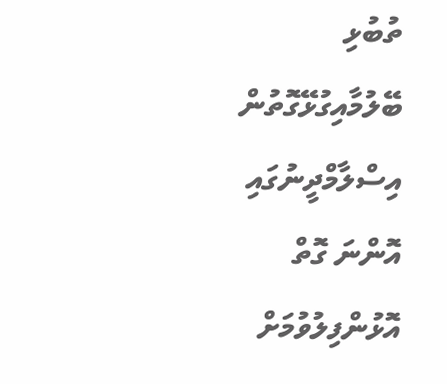ތުބުޅި ބޭލުމާއިގުޅޭގޮތުން އިސްލާމްދީނުގައި އޮންނަ ގޮތް އޮޅުންފިލުވުމަށް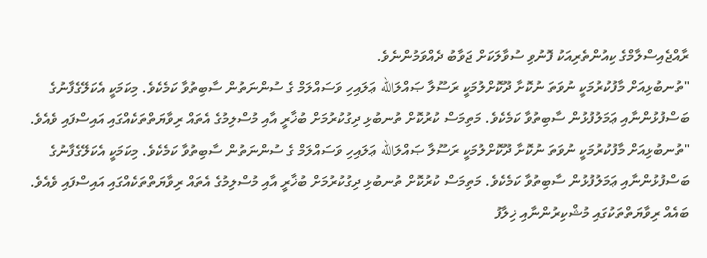ރާއްޖެއިސްލާމްގެ ކިއުންތެރިއަކު ފޮނުވި ސުވާލަކަށް ޖަވާބު ދެއްވަމުންނެވެ.
"ތުނބުޅިއަށް މާފުކުރުމަކީ ނުވަތަ ނުކޮށާ ދޫކޮށްލުމަކީ ރަސޫލާ ޞައްލަالله ޢަލައިހި ވަސައްލަމް ގެ ސުންނަތުން ސާބިތުވާ ކަމެކެވެ. މިކަމަކީ އެކަލޭގެފާނުގެ ބަސްފުޅުންނާއި ޢަމަލުފުޅުން ސާބިތުވާ ކަމެކެވެ. މަތިމަސް ކުރުކޮށް ތުނބުޅި ދިގުކުރުމަށް ބުޚާރީ އާއި މުސްލިމުގެ އެތައް ރިވާޔަތްތަކެއްގައި އައިސްފައި ވެއެވެ.
"ތުނބުޅިއަށް މާފުކުރުމަކީ ނުވަތަ ނުކޮށާ ދޫކޮށްލުމަކީ ރަސޫލާ ޞައްލަالله ޢަލައިހި ވަސައްލަމް ގެ ސުންނަތުން ސާބިތުވާ ކަމެކެވެ. މިކަމަކީ އެކަލޭގެފާނުގެ ބަސްފުޅުންނާއި ޢަމަލުފުޅުން ސާބިތުވާ ކަމެކެވެ. މަތިމަސް ކުރުކޮށް ތުނބުޅި ދިގުކުރުމަށް ބުޚާރީ އާއި މުސްލިމުގެ އެތައް ރިވާޔަތްތަކެއްގައި އައިސްފައި ވެއެވެ.
ބައެއް ރިވާޔަތްތަކުގައި މުޝްކިރުންނާއި ޚިލާފު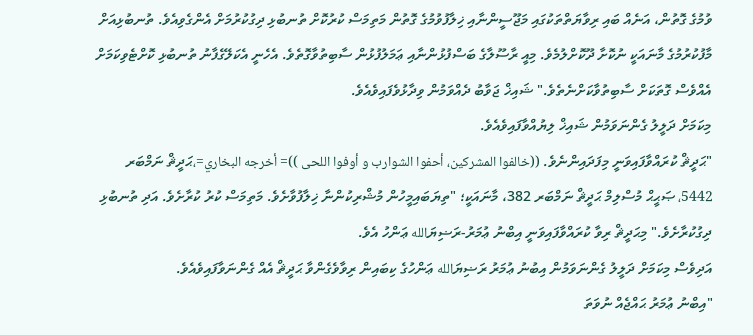ވުމުގެ ގޮތުން، އަނެއް ބައި ރިވާޔަތްތަކުގައި މަޖޫސީންނާއި ޚިލާފުވުމުގެ ގޮތުން މަތިމަސް ކުރުކޮށް ތުނބުޅި ދިގުކުރުމަށް އެންގެވިއެވެ. ތުނބުޅިއަށް މާފުކުރުމުގެ މާނައަކީ ނުކޮށާ ދޫކޮށްލުމެވެ. މިއީ ރާސޫލާގެ ބަސްފުޅުންނާއި ޢަމަލުފުޅުން ސާބިތުވާގޮތެވެ. އެހެނީ އެކަލޭގެފާނު ތުނބުޅި ކޮށްޓެވިކަމަށް އެއްވެސް ގޮތަކަށް ސާބިތުވާކަށްނެތެވެ." ޝައިޚް ޖަވާބު ދެއްވަމުން ވިދާޅުވެފައިވެއެވެ.
މިކަމަށް ދަލީލު ގެންނަވަމުން ޝައިޚް ލިޔުއްވާފައިވެއެވެ.
"ޙަދީޘް ކުރައްވާފައިވަނީ މިފަދައިންނެވެ. ((خالفوا المشركين، أحفوا الشوارب و أوفوا اللحى ))= أخرجه البخاري=،ޙަދީޘް ނަމްބަރ 5442، ޞަޙީޙް މުސްލިމް ޙަދީޘް ނަމްބަރ 382، މާނައަކީ؛ "ތިޔަބައިމީހުން މުޝްރިކުންނާ ޚިލާފުވާށެވެ. މަތިމަސް ކުރު ކުރާށެވެ. އަދި ތުނބުޅި ދިގުކުރާށެވެ." މިޙަދީޘް ރިވާ ކުރައްވާފައިވަނީ އިބްނު ޢުމަރު-ރަޟިޔަالله ޢަންހު އެވެ.
އަދިވެސް މިކަމަށް ދަލީލު ގެންނަވަމުން އިބުނު ޢުމަރު ރަޟިޔަالله ޢަންހުގެ ކިބައިން ރިވާވެގެންވާ ޙަދީޘް އެއް ގެންނަވާފައިވެއެވެ.
"އިބްނު ޢުމަރު ޙައްޖެއް ނުވަތަ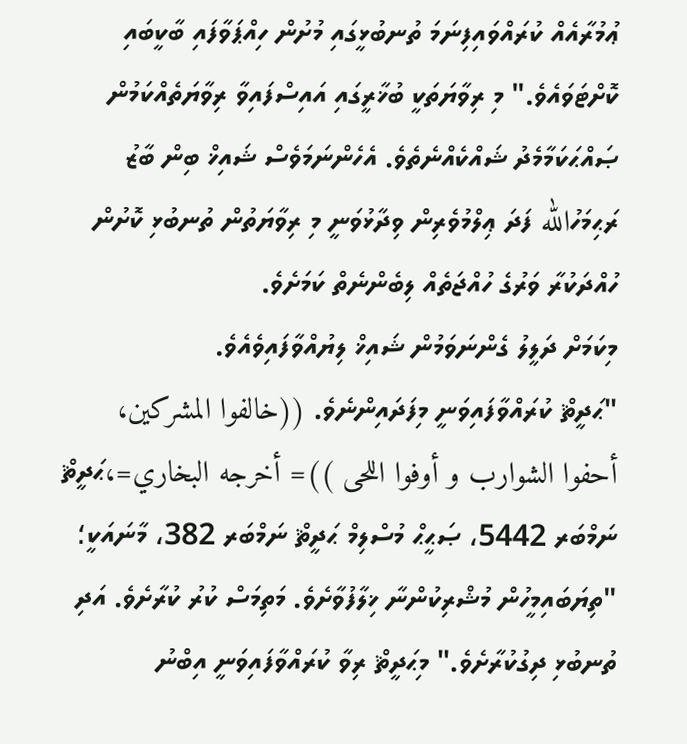ޢުމުރާއެއް ކުރައްވައިފިނަމަ ތުނބުޅީގައި މުށުން ހިއްޕަވާފައި ބާކީބައި ކޮށްޓަވައެވެ." މި ރިވާޔަތަކީ ބުޚާރީގައި އައިސްފައިވާ ރިވާޔަތެއްކަމުން ޞައްޙަކަމާމެދު ޝައްކެއްނެތެވެ. އެހެންނަމަވެސް ޝައިޚް ބިން ބާޒު ރަޙިމަހުالله ފަދަ ޢިލްމުވެރިން ވިދާޅުވަނީ މި ރިވާޔަތުން ތުނބުޅި ކޮށުން ހުއްދަކުރާ ވަރުގެ ހުއްޖަތެއް ލިބެންނެތް ކަމަށެވެ.
މިކަމަށް ދަލީލު ގެންނަވަމުން ޝައިޚް ލިޔުއްވާފައިވެއެވެ.
"ޙަދީޘް ކުރައްވާފައިވަނީ މިފަދައިންނެވެ. ((خالفوا المشركين، أحفوا الشوارب و أوفوا اللحى ))= أخرجه البخاري=،ޙަދީޘް ނަމްބަރ 5442، ޞަޙީޙް މުސްލިމް ޙަދީޘް ނަމްބަރ 382، މާނައަކީ؛ "ތިޔަބައިމީހުން މުޝްރިކުންނާ ޚިލާފުވާށެވެ. މަތިމަސް ކުރު ކުރާށެވެ. އަދި ތުނބުޅި ދިގުކުރާށެވެ." މިޙަދީޘް ރިވާ ކުރައްވާފައިވަނީ އިބްނު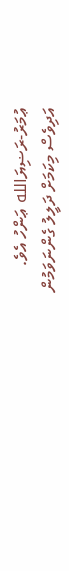ޢުމަރު-ރަޟިޔަالله ޢަންހު އެވެ.
އަދިވެސް މިކަމަށް ދަލީލު ގެންނަވަމުން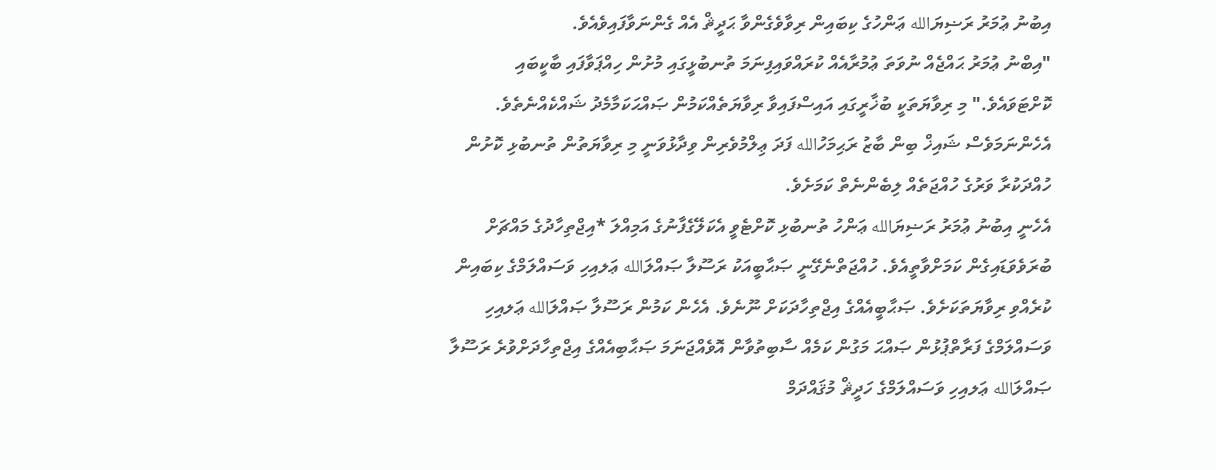އިބުނު ޢުމަރު ރަޟިޔަالله ޢަންހުގެ ކިބައިން ރިވާވެގެންވާ ޙަދީޘް އެއް ގެންނަވާފައިވެއެވެ.
"އިބްނު ޢުމަރު ޙައްޖެއް ނުވަތަ ޢުމުރާއެއް ކުރައްވައިފިނަމަ ތުނބުޅީގައި މުށުން ހިއްޕަވާފައި ބާކީބައި ކޮށްޓަވައެވެ." މި ރިވާޔަތަކީ ބުޚާރީގައި އައިސްފައިވާ ރިވާޔަތެއްކަމުން ޞައްޙަކަމާމެދު ޝައްކެއްނެތެވެ. އެހެންނަމަވެސް ޝައިޚް ބިން ބާޒު ރަޙިމަހުالله ފަދަ ޢިލްމުވެރިން ވިދާޅުވަނީ މި ރިވާޔަތުން ތުނބުޅި ކޮށުން ހުއްދަކުރާ ވަރުގެ ހުއްޖަތެއް ލިބެންނެތް ކަމަށެވެ.
އެހެނީ އިބުނު ޢުމަރު ރަޟިޔަالله ޢަންހު ތުނބުޅި ކޮށްޓެވީ އެކަލޭގެފާނުގެ އަމިއްލަ *އިޖްތިހާދުގެ މައްޗަށް ބުރަވެވަޑައިގެން ކަމަށްވާތީއެވެ. ހުއްޖަތްނެގޭނީ ޞަޙާބީއަކު ރަސޫލާ ޞައްލަالله ޢަލއިހި ވަސައްލަމްގެ ކިބައިން ކުރެއްވި ރިވާޔަތަކަށެވެ. ޞަޙާބީއެއްގެ އިޖްތިހާދަކަށް ނޫނެވެ. އެހެން ކަމުން ރަސޫލާ ޞައްލަالله ޢަލއިހި ވަސައްލަމްގެ ފަރާތްޕުޅުން ޞައްޙަ މަގުން ކަމެއް ސާބިތުވާން އޮވެއްޖަނަމަ ޞަޙާބިއެއްގެ އިޖްތިހާދަށްވުރެ ރަސޫލާ ޞައްލަالله ޢަލއިހި ވަސައްލަމްގެ ހަދީޘް މުޤައްދަމް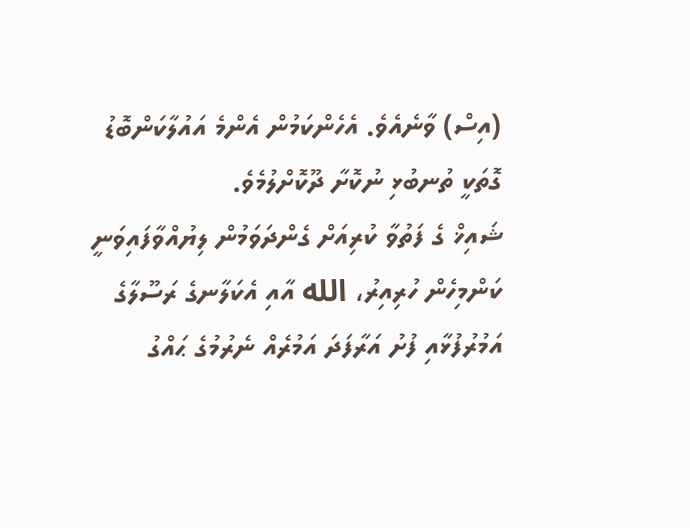(އިސް) ވާނެއެވެ. އެހެންކަމުން އެންމެ އައުލާކަންބޮޑު ގޮތަކީ ތުނބުޅި ނުކޮށާ ދޫކޮށްލުމެވެ.
ޝައިޚް ގެ ފަތުވާ ކުރިއަށް ގެންދަވަމުން ލިޔުއްވާފައިވަނީ ކަންމިހެން ހުރިއިރު، الله އާއި އެކަލާނގެ ރަސޫލާގެ އަމުރުފުޅާއި ފުށު އަރާފަދަ އަމުރެއް ނެރުމުގެ ޙައްގު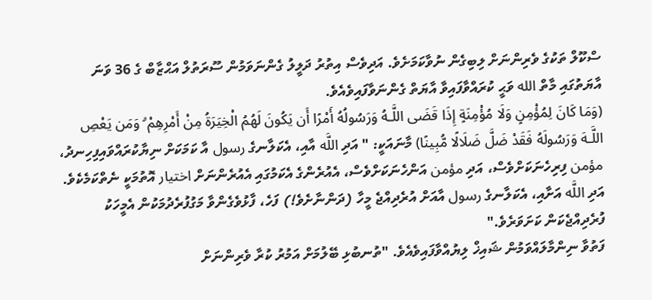ސްކޫލް ތަކުގެ ވެރިންނަށް ލިބިގެން ނުވާކަމަށެވެ. އަދިވެސް އިތުރު ދަލީލު ގެންނަވަމުން ސޫރަތުލް އަޙްޒާބް ގެ 36 ވަނަ އާޔަތުގައި މާތް الله ވަޙީ ކުރައްވާފައިވާ އާޔަތް ގެންނަވާފައިވެއެވެ.
(وَمَا كَانَ لِمُؤْمِنٍ وَلَا مُؤْمِنَةٍ إِذَا قَضَى اللَّـهُ وَرَسُولُهُ أَمْرًا أَن يَكُونَ لَهُمُ الْخِيَرَةُ مِنْ أَمْرِهِمْ ۗ وَمَن يَعْصِ اللَّـهَ وَرَسُولَهُ فَقَدْ ضَلَّ ضَلَالًا مُّبِينًا) މާނައަކީ: " އަދި اللَّه އާއި، އެކަލާނގެ رسول އާ ކަމަކަށް ނިޔާކުރައްވައިފިހިނދު، مؤمن ފިރިހެނަކަށްވެސް، އަދި مؤمن އަންހެނަކަށްވެސް، އެއުރެންގެ އެކަމުގައި އެއުރެންނަށް اختيار އޮތުމަކީ ނެތްކަމެކެވެ. އަދި اللَّه އަށާއި، އެކަލާނގެ رسول އާއަށް އުރެދިއްޖެ މީހާ (ދަންނާށެވެ!) ފަހެ، ފާޅުވެގެންވާ މަގުފުރެދުމަކުން އެމީހަކު ފުރެދިއްޖެކަން ކަށަވަރެވެ."
ފަތުވާ ނިންމާލައްވަމުން ޝައިޚް ލިޔުއްވާފައިވެއެވެ. "ތުނބުޅި ބޭލުމަށް އަމުރު ކުރާ ވެރިންނަށް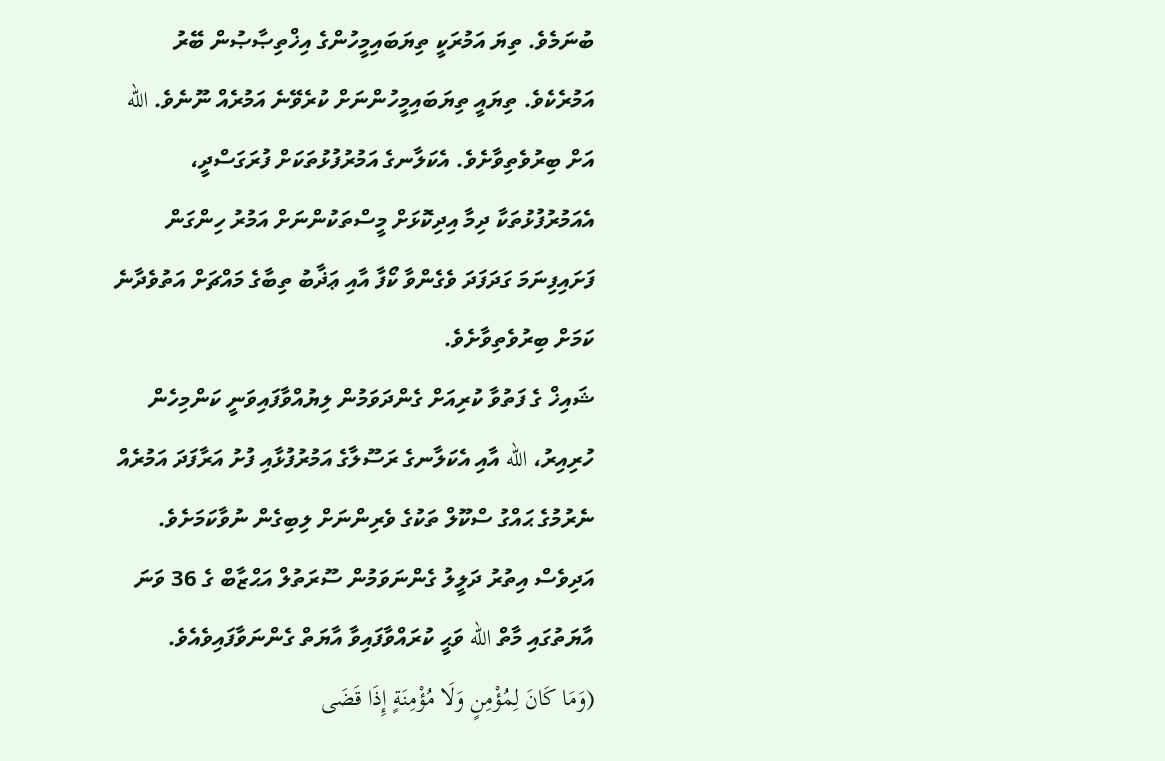ބުނަމެވެ. ތިޔަ އަމުރަކީ ތިޔަބައިމީހުންގެ އިޚްތިޞާޞުން ބޭރު އަމުރެކެވެ. ތިޔައީ ތިޔަބައިމީހުންނަށް ކުރެވޭނެ އަމުރެއް ނޫނެވެ. الله އަށް ބިރުވެތިވާށެވެ. އެކަލާނގެ އަމުރުފުޅުތަކަށް ފުރަގަސްދީ، އެއަމުރުފުޅުތަކާ ދިމާ އިދިކޮޅަށް މީސްތަކުންނަށް އަމުރު ހިންގަން ފަށައިފިނަމަ ގަދަފަދަ ވެގެންވާ ކޯފާ އާއި ޢަޛާބު ތިބާގެ މައްޗަށް އަތުވެދާނެ ކަމަށް ބިރުވެތިވާށެވެ.
ޝައިޚް ގެ ފަތުވާ ކުރިއަށް ގެންދަވަމުން ލިޔުއްވާފައިވަނީ ކަންމިހެން ހުރިއިރު، الله އާއި އެކަލާނގެ ރަސޫލާގެ އަމުރުފުޅާއި ފުށު އަރާފަދަ އަމުރެއް ނެރުމުގެ ޙައްގު ސްކޫލް ތަކުގެ ވެރިންނަށް ލިބިގެން ނުވާކަމަށެވެ. އަދިވެސް އިތުރު ދަލީލު ގެންނަވަމުން ސޫރަތުލް އަޙްޒާބް ގެ 36 ވަނަ އާޔަތުގައި މާތް الله ވަޙީ ކުރައްވާފައިވާ އާޔަތް ގެންނަވާފައިވެއެވެ.
(وَمَا كَانَ لِمُؤْمِنٍ وَلَا مُؤْمِنَةٍ إِذَا قَضَى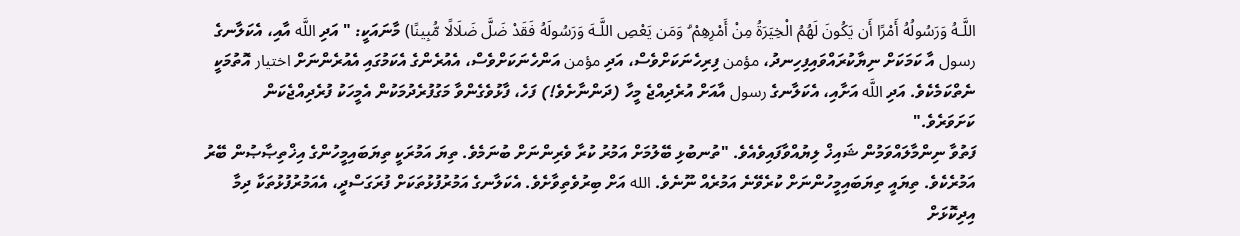اللَّـهُ وَرَسُولُهُ أَمْرًا أَن يَكُونَ لَهُمُ الْخِيَرَةُ مِنْ أَمْرِهِمْ ۗ وَمَن يَعْصِ اللَّـهَ وَرَسُولَهُ فَقَدْ ضَلَّ ضَلَالًا مُّبِينًا) މާނައަކީ: " އަދި اللَّه އާއި، އެކަލާނގެ رسول އާ ކަމަކަށް ނިޔާކުރައްވައިފިހިނދު، مؤمن ފިރިހެނަކަށްވެސް، އަދި مؤمن އަންހެނަކަށްވެސް، އެއުރެންގެ އެކަމުގައި އެއުރެންނަށް اختيار އޮތުމަކީ ނެތްކަމެކެވެ. އަދި اللَّه އަށާއި، އެކަލާނގެ رسول އާއަށް އުރެދިއްޖެ މީހާ (ދަންނާށެވެ!) ފަހެ، ފާޅުވެގެންވާ މަގުފުރެދުމަކުން އެމީހަކު ފުރެދިއްޖެކަން ކަށަވަރެވެ."
ފަތުވާ ނިންމާލައްވަމުން ޝައިޚް ލިޔުއްވާފައިވެއެވެ. "ތުނބުޅި ބޭލުމަށް އަމުރު ކުރާ ވެރިންނަށް ބުނަމެވެ. ތިޔަ އަމުރަކީ ތިޔަބައިމީހުންގެ އިޚްތިޞާޞުން ބޭރު އަމުރެކެވެ. ތިޔައީ ތިޔަބައިމީހުންނަށް ކުރެވޭނެ އަމުރެއް ނޫނެވެ. الله އަށް ބިރުވެތިވާށެވެ. އެކަލާނގެ އަމުރުފުޅުތަކަށް ފުރަގަސްދީ، އެއަމުރުފުޅުތަކާ ދިމާ އިދިކޮޅަށް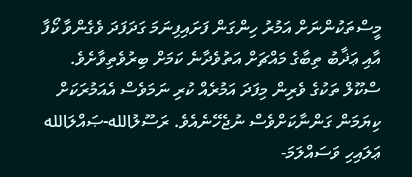މީސްތަކުންނަށް އަމުރު ހިންގަން ފަށައިފިނަމަ ގަދަފަދަ ވެގެންވާ ކޯފާ އާއި ޢަޛާބު ތިބާގެ މައްޗަށް އަތުވެދާނެ ކަމަށް ބިރުވެތިވާށެވެ.
ސްކޫލް ތަކުގެ ވެރިން މިފަދަ އަމުރެއް ކުރި ނަމަވެސް އެއަމުރަކަށް ކިޔަމަން ގަންނާކަށްވެސް ނުޖެހޭނެއެވެ. ރަސޫލުالله-ޞައްލަالله ޢަލައިހި ވަސައްލަމަ-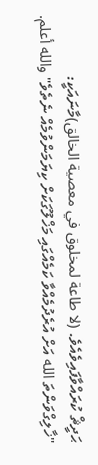ޙަދީޘް ކުރައްވާފައިވެއެވެ. (لا طاعة لمخلوق في معصية الخالق)މާނައަކީ: "ޚާލިގްވަންތަ الله އަށް އުރެދުމެއްވާ ކަމެއްގައި މަޚްލޫގަކަށް ކިޔަމަންވުމެއް ނެތެވެ" والله أعلم.